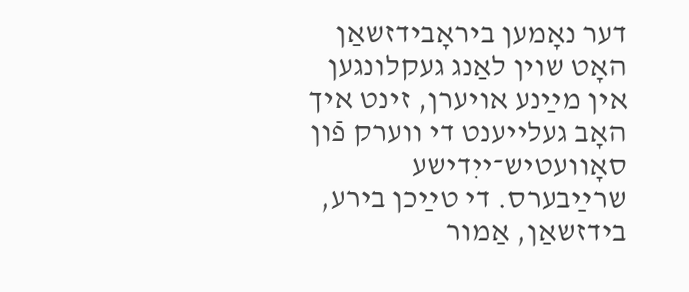דער נאָמען ביראָבידזשאַן האָט שוין לאַנג געקלונגען אין מײַנע אויערן, זינט איך האָב געלייענט די ווערק פֿון סאָוועטיש־ייִדישע שרײַבערס. די טײַכן בירע, בידזשאַן, אַמור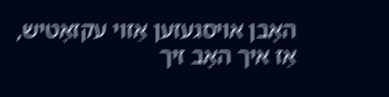האָבן אויסגעזען אַזוי עקזאָטיש, אַז איך האָב זיך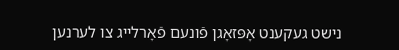נישט געקענט אָפּזאָגן פֿונעם פֿאָרלייג צו לערנען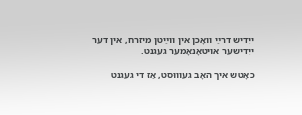ייִדיש דרײַ וואָכן אין ווײַטן מיזרח, אין דער ייִדישער אויטאָנאָמער געגנט.

כאָטש איך האָב געוווּסט, אַז די געגנט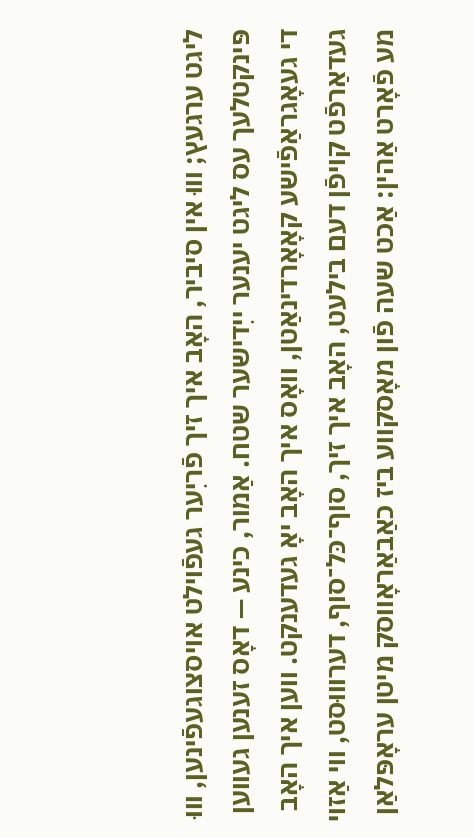ליגט ערגעץ; וווּ אין סיביר, האָב איך זיך פֿריִער געפֿוילט אויסצוגעפֿינען, וווּ פּינקטלעך עס ליגט יענער ייִדישער שטח. אַמור, כינע — דאָס זענען געווען די געאָגראַפֿישע קאָאָרדינאַטן, וואָס איך האָב יאָ געדענקט. ווען איך האָב געדאַרפֿט קויפֿן דעם בילעט, האָב איך זיך, סוף־כּל־סוף, דערוווּסט, ווי אַזוי מע פֿאָרט אַהין: אַכט שעה פֿון מאָסקווע ביז כאַבאַראָווסק מיטן עראָפּלאַן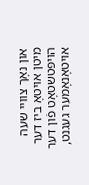און נאָך צוויי שעה מיטן אויטאָ ביז דער הויפּטשטאָט פֿון דער אויטאָנאָמער געגנט,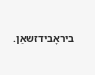ביראָבידזשאַן.